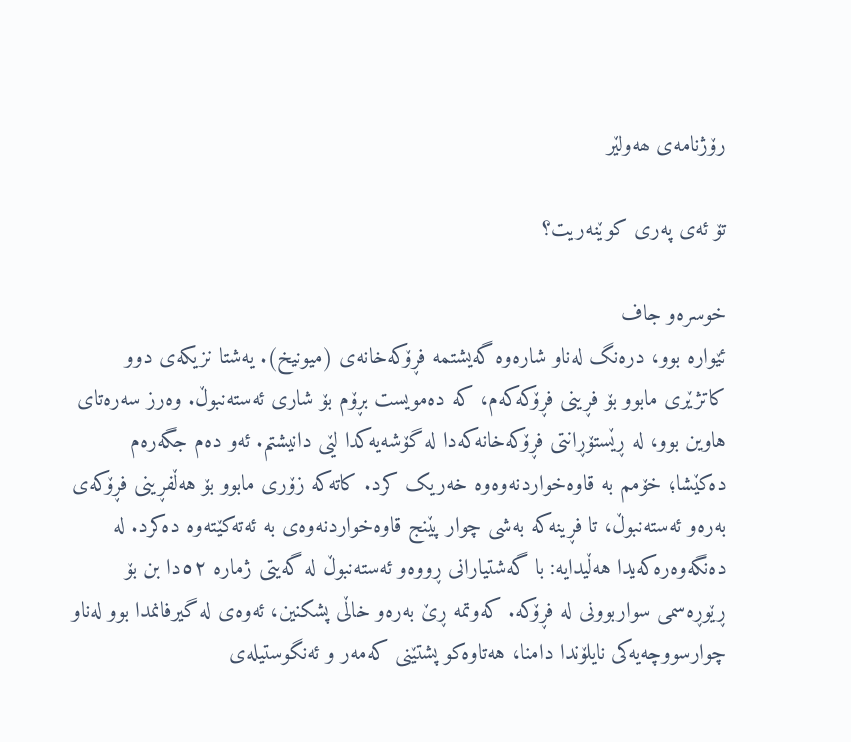رۆژنامەی ھەولێر

تۆ ئەی پەری کوێنەریت؟

خوسره‌و جاف
ئێوارە بوو، درەنگ لەناو شارەوە گەیشتمە فڕۆکەخانەی (میونیخ). یەشتا نزیکەی دوو کاتژێری مابوو بۆ فڕینی فڕۆکەکەم، کە دەمویست بڕۆم بۆ شاری ئەستەنبوڵ. وەرز سەرەتای هاوین بوو، لە ڕێستۆڕانتی فڕۆکەخانەکەدا لە گۆشەیەکدا لێی دانیشتم. ئەو دەم جگەرەم دەکێشا؛ خۆمم بە قاوەخواردنەوەوە خەریک کرد. کاتەکە زۆری مابوو بۆ هەڵفڕینی فڕۆکەی بەرەو ئەستەنبوڵ، تا فڕینەکە بەشی چوار پێنج قاوەخواردنەوەی بە ئەتەکێتەوە دەکرد. لە دەنگەوەرەکەیدا هەڵیدایە: با گەشتیارانی ڕووەو ئەستەنبوڵ لە گەیتی ژمارە ٥٢دا بن بۆ ڕێوڕەسمی سواربوونی لە فڕۆکە. کەوتمە ڕێ بەرەو خاڵی پشکنین، ئەوەی لە گیرفانمدا بوو لەناو چوارسووچەیەکی نایلۆندا دامنا، هەتاوەکو پشتێنی کەمەر و ئەنگوستیلەی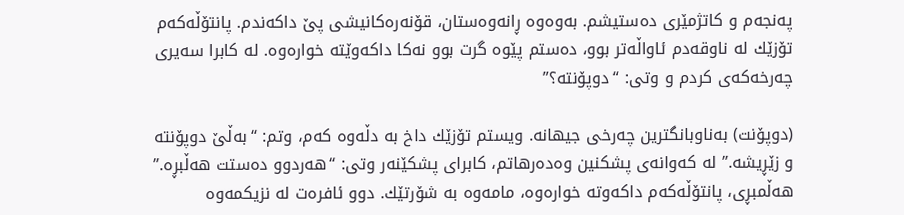پەنجەم و کاتژمێری دەستیشم. بەوەوە ڕانەوەستان، قۆنەرەکانیشی پێ داکەندم. پانتۆڵەکەم تۆزێك لە ناوقەدم ئاواڵەتر بوو، دەستم پێوە گرت بوو نەکا داکەوێتە خوارەوە. لە کابرا سەیری چەرخەکەی کردم و وتی: “دوپۆنتە؟”

(دوپۆنت) بەناوبانگترین چەرخی جیهانە. ویستم تۆزێك داخ بە دڵەوە کەم، وتم: “بەڵێ دوپۆنتە و زێڕیشە.” لە کەوانەی پشکنین وەدەرهاتم، کابرای پشکێنەر وتی: “هەردوو دەستت هەڵبڕە.” هەڵمبڕی، پانتۆڵەکەم داکەوتە خوارەوە، مامەوە بە شۆرتێك. دوو ئافرەت لە نزیکمەوە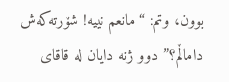بوون، وتم: “مانعم نییە! شۆرتەکەش داماڵم؟” دوو ژنە دایان لە قاقای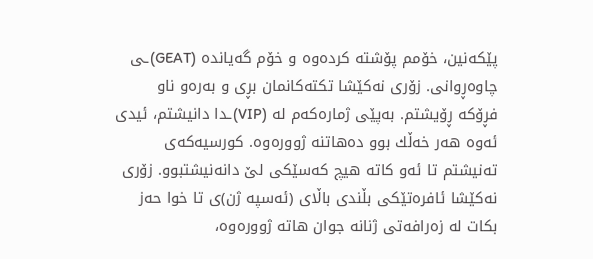پێکەنین، خۆمم پۆشتە کردەوە و خۆم گەیاندە (GEAT)ـی چاوەڕوانی. زۆری نەکێشا تکتەکانمان بڕی و بەرەو ناو فڕۆکە ڕۆیشتم. بەپێی ژمارەکەم لە (VIP)ـدا دانیشتم، ئیدی ئەوە هەر خەڵك بوو دەهاتنە ژوورەوە. کورسیەکەی تەنیشتم تا ئەو کاتە هیچ کەسێکی لێ دانەنیشتبوو. زۆری نەکێشا ئافرەتێکی بڵندی باڵای (ئەسپە ژن)ی تا خوا حەز بکات لە زەرافەتی ژنانە جوان هاتە ژوورەوە،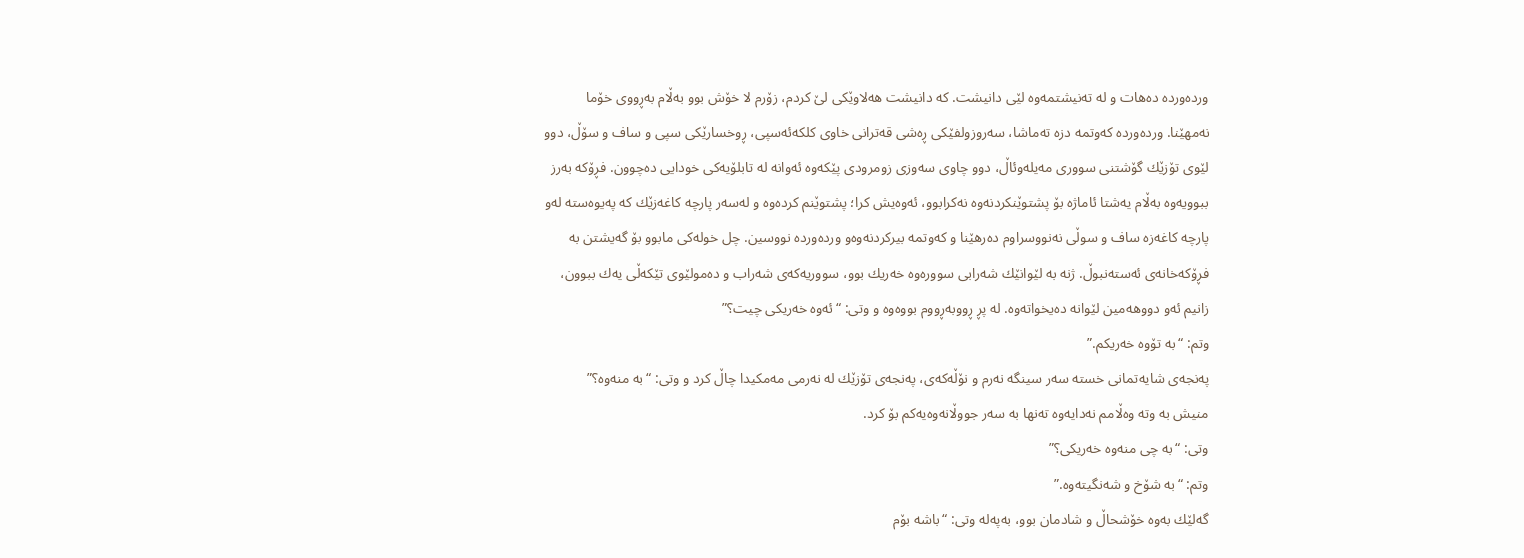وردەوردە دەهات و لە تەنیشتمەوە لێی دانیشت. کە دانیشت هەلاوێکی لێ کردم، زۆرم لا خۆش بوو بەڵام بەڕووی خۆما نەمهێنا. وردەوردە کەوتمە دزە تەماشا، سەروزولفێکی ڕەشی قەترانی خاوی کلکەئەسپی، ڕوخسارێکی سپی و ساف و سۆڵ، دوو لێوی تۆزێك گۆشتنی سووری مەیلەوئاڵ، دوو چاوی سەوزی زومرودی پێکەوە ئەوانە لە تابلۆیەکی خودایی دەچوون. فڕۆکە بەرز ببوویەوە بەڵام یەشتا ئاماژە بۆ پشتوێنکردنەوە نەکرابوو، ئەوەیش کرا؛ پشتوێنم کردەوە و لەسەر پارچە کاغەزێك کە پەیوەستە لەو پارچە کاغەزە ساف و سوڵی نەنووسراوم دەرهێنا و کەوتمە بیرکردنەوەو وردەوردە نووسین. چل خولەکی مابوو بۆ گەیشتن بە فڕۆکەخانەی ئەستەنبوڵ. ژنە بە لێوانێك شەرابی سوورەوە خەریك بوو، سووریەکەی شەراب و دەمولێوی تێکەڵی یەك ببوون، زانیم ئەو دووهەمین لێوانە دەیخواتەوە. لە پڕ ڕووبەڕووم بووەوە و وتی: “ئەوە خەریکی چیت؟”
وتم: “بە تۆوە خەریکم.”
پەنجەی شایەتمانی خستە سەر سینگە نەرم و نۆڵەکەی، پەنجەی تۆزێك لە نەرمی مەمکیدا چاڵ کرد و وتی: “بە منەوە؟”
منیش بە وتە وەڵامم نەدایەوە تەنها بە سەر جووڵانەوەیەکم بۆ کرد.
وتی: “بە چی منەوە خەریکی؟”
وتم: “بە شۆخ و شەنگیتەوە.”
گەلێك بەوە خۆشحاڵ و شادمان بوو، بەپەلە وتی: “باشە بۆم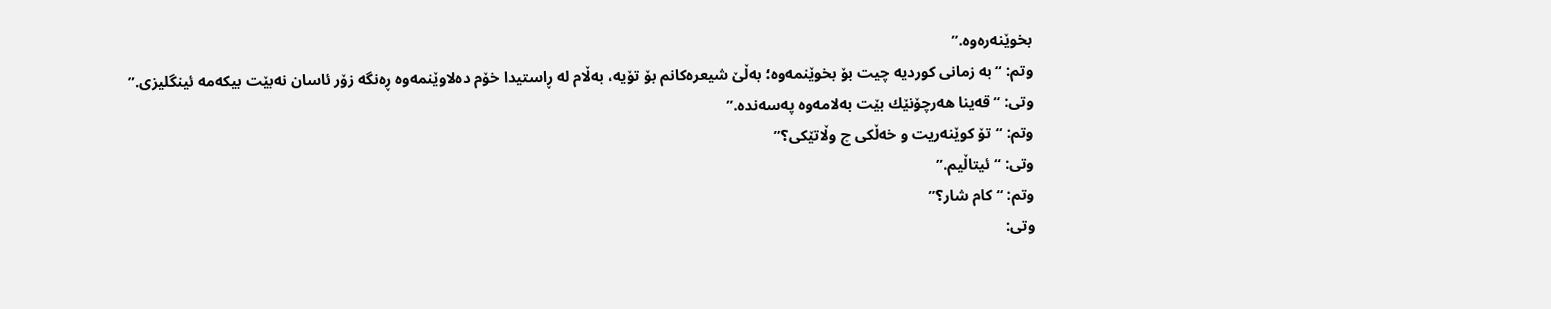بخوێنەرەوە.”
وتم: “بە زمانی کوردیە چیت بۆ بخوێنمەوە؛ بەڵێ شیعرەکانم بۆ تۆیە، بەڵام لە ڕاستیدا خۆم دەلاوێنمەوە ڕەنگە زۆر ئاسان نەبێت بیکەمە ئینگلیزی.”
وتی: “قەینا هەرچۆنێك بێت بەلامەوە پەسەندە.”
وتم: “تۆ کوێنەریت و خەڵکی چ وڵاتێکی؟”
وتی: “ئیتاڵیم.”
وتم: “کام شار؟”
وتی: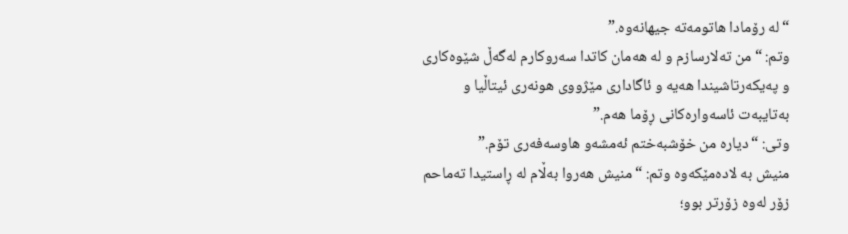“لە رۆمادا هاتومەتە جیهانەوە.”
وتم: “من تەلارسازم و لە هەمان کاتدا سەروکارم لەگەڵ شێوەکاری و پەیکەرتاشیندا هەیە و ئاگاداری مێژووی هونەری ئیتاڵیا و بەتایبەت ئاسەوارەکانی ڕۆما هەم.”
وتی: “دیارە من خۆشبەختم ئەمشەو هاوسەفەری تۆم.”
منیش بە لادەمێکەوە وتم: “منیش هەروا بەڵام لە ڕاستیدا تەماحم زۆر لەوە زۆرتر بوو؛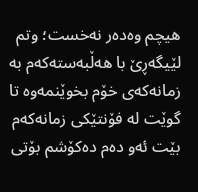هیچم وەدەر نەخست؛ وتم لێیگەڕێ با هەڵبەستەکەم بە زمانەکەی خۆم بخوێنمەوە تا گوێت لە فۆنتێکی زمانەکەم بێت ئەو دەم دەکۆشم بۆتی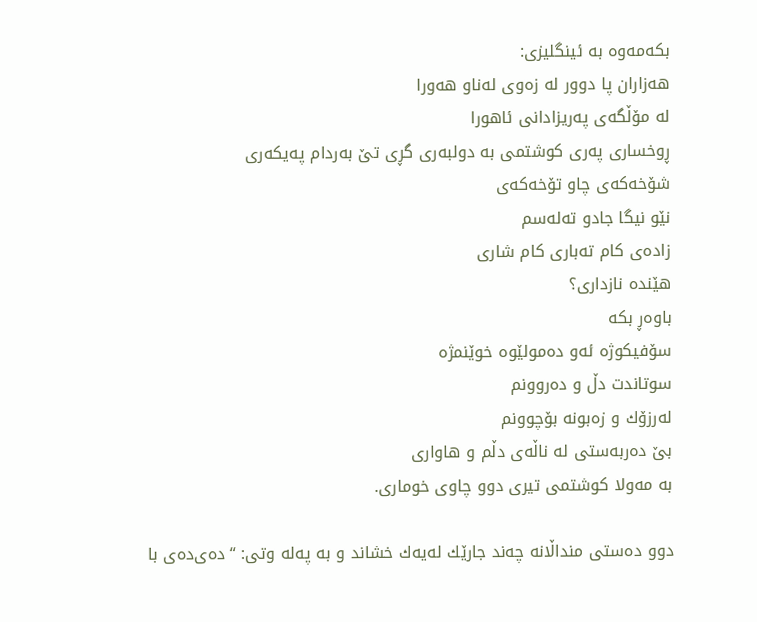بکەمەوە بە ئینگلیزی:
هەزاران پا دوور لە زەوی لەناو هەورا
لە مۆڵگەی پەریزادانی ئاهورا
ڕوخساری پەری کوشتمی بە دولبەری گڕی تێ بەردام پەیکەری
شۆخەکەی چاو تۆخەکەی
نێو نیگا جادو تەلەسم
زادەی کام تەباری کام شاری
هێندە نازداری؟
باوه‌ڕ بکە
سۆفیكوژە ئەو دەمولێوە خوێنمژە
سوتاندت دڵ و ده‌روونم
لەرزۆك و زەبونە بۆچوونم
بێ دەربەستی لە ناڵەی دڵم و هاواری
بە مەولا کوشتمی تیری دوو چاوی خوماری.

دوو دەستی منداڵانە چەند جارێك لەیەك خشاند و بە پەلە وتی: “دەی‌دەی با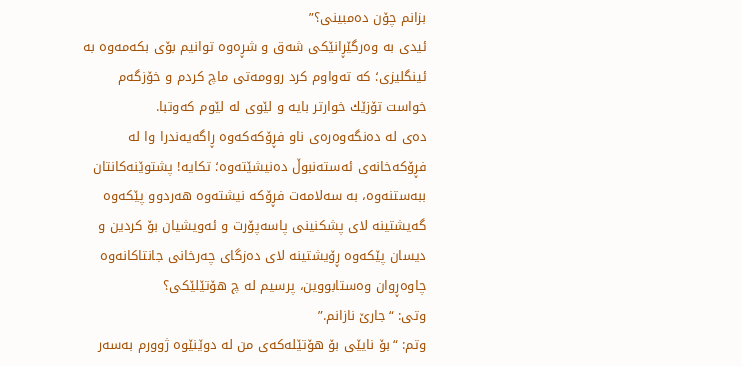بزانم چۆن دەمبینی؟”
ئیدی بە وەرگێڕانێکی شەق و شڕەوە توانیم بۆی بکەمەوە بە ئینگلیزی؛ کە تەواوم کرد روومەتی ماچ کردم و خۆزگەم خواست تۆزێك خوارتر بایە و لێوی لە لێوم کەوتبا.
دەی لە دەنگەوەرەی ناو فڕۆکەکەوە ڕاگەیەندرا وا لە فڕۆکەخانەی ئەستەنبوڵ دەنیشێتەوە؛ تکایە! پشتوێنەکانتان ببەستنەوە، بە سەلامەت فڕۆکە نیشتەوە هەردوو پێکەوە گەیشتینە لای پشکنینی پاسەپۆرت و ئەویشیان بۆ کردین و دیسان پێکەوە ڕۆیشتینە لای دەزگای چەرخانی جانتاکانەوە چاوەڕوان وەستابووین، پرسیم لە چ هۆتێلێکی؟
وتی: “جارێ نازانم.”
وتم: “بۆ نایێی بۆ هۆتێلەکەی من لە دوێنێوە ژوورم بەسەر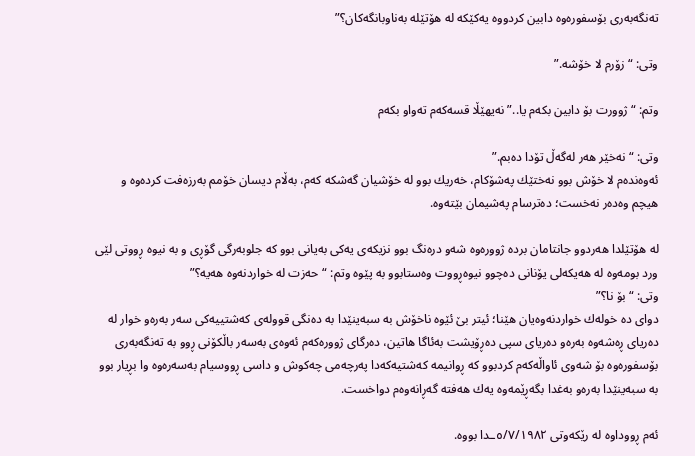تەنگەبەری بۆسفورەوە دابین کردووە یەکێکە لە هۆتێلە بەناوبانگەکان؟”

وتی: “زۆرم لا خۆشە.”

وتم: “ژوورت بۆ دابین بکەم یا..” نەیهێڵا قسەکەم تەواو بکەم

وتی: “نەخێر هەر لەگەڵ تۆدا دەبم.”
ئەوەندەم لا خۆش بوو نەختێك پەشۆکام، خه‌ریك بوو له‌ خۆشیان گه‌شكه‌ كه‌م، بەڵام دیسان خۆمم بەرزەفت کردەوە و هیچم وەدەر نەخست؛ دەترسام پەشیمان بێتەوە.

لە هۆتێلدا هەردوو جانتامان بردە ژوورەوە شەو درەنگ بوو نزیکەی یەکی بەیانی بوو کە جلوبەرگی گۆڕی و بە نیوە ڕووتی لێی ورد بومەوە لە هەیکەلی یۆنانی دەچوو نیوەڕووت وەستابوو بە پێوە وتم: “حەزت لە خواردنەوە هەیە؟”
وتی: “بۆ نا؟”
دوای دە خولەك خواردنەوەیان هێنا؛ ئیتر بێ ئێوە ناخۆش بە سبەینێدا بە دەنگی قووله‌ی کەشتییەکی سەر بەرەو خوار لە دەریای ڕەشەوە بەرەو دەریای سپی دەڕۆیشت بەئاگا هاتین، دەرگای ژوورەکەم ئەوەی بەسەر باڵکۆنی ڕوو بە تەنگەبەری بۆسفورەوە بۆ شەوی ئاواڵەکەم کردبوو کە ڕوانیمە کەشتیەکەدا پەرچەمی چەکوش و داسی ڕووسیام بەسەرەوە وا بڕیار بوو بە سبەینێدا بەرەو بەغدا بگەڕێمەوە یەك هەفتە گەڕانەوەم دواخست.

ئەم ڕووداوە لە رێکەوتی ٥/٧/١٩٨٢ـدا بووە.